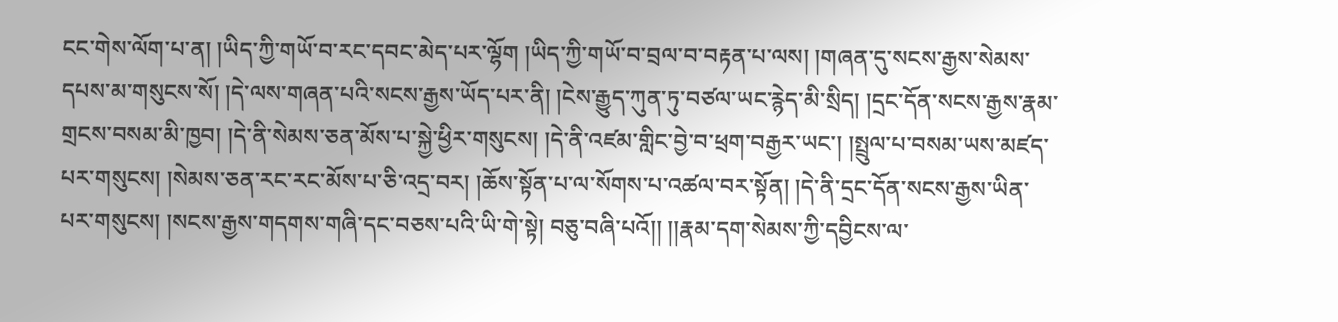ངང་གེས་ལོག་པ་ན། །ཡིད་ཀྱི་གཡོ་བ་རང་དབང་མེད་པར་ལྷོག །ཡིད་ཀྱི་གཡོ་བ་བྲལ་བ་བརྟན་པ་ལས། །གཞན་དུ་སངས་རྒྱས་སེམས་དཔས་མ་གསུངས་སོ། །དེ་ལས་གཞན་པའི་སངས་རྒྱས་ཡོད་པར་ནི། །ངེས་རྒྱུད་ཀུན་ཏུ་བཙལ་ཡང་རྙེད་མི་སྲིད། །དྲང་དོན་སངས་རྒྱས་རྣམ་གྲངས་བསམ་མི་ཁྱབ། །དེ་ནི་སེམས་ཅན་མོས་པ་སྐྱེ་ཕྱིར་གསུངས། །དེ་ནི་འཛམ་གླིང་བྱེ་བ་ཕྲག་བརྒྱར་ཡང་། །སྤྲུལ་པ་བསམ་ཡས་མཛད་པར་གསུངས། །སེམས་ཅན་རང་རང་མོས་པ་ཅི་འདྲ་བར། །ཆོས་སྟོན་པ་ལ་སོགས་པ་འཚལ་བར་སྟོན། །དེ་ནི་དྲང་དོན་སངས་རྒྱས་ཡིན་པར་གསུངས། །སངས་རྒྱས་གདགས་གཞི་དང་བཅས་པའི་ཡི་གེ་སྟེ། བཅུ་བཞི་པའོ།། །།རྣམ་དག་སེམས་ཀྱི་དབྱིངས་ལ་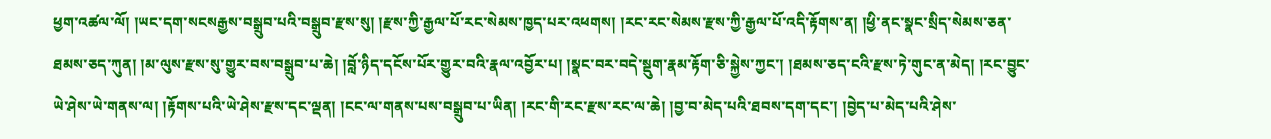ཕྱག་འཚལ་ལོ། །ཡང་དག་སངསརྒྱས་བསྒྲུབ་པའི་བསྒྲུབ་རྫས་སུ། །རྫས་ཀྱི་རྒྱལ་པོ་རང་སེམས་ཁྱད་པར་འཕགས། །རང་རང་སེམས་རྫས་ཀྱི་རྒྱལ་པོ་འདི་རྟོགས་ན། །ཕྱི་ནང་སྣང་སྲིད་སེམས་ཅན་ཐམས་ཅད་ཀུན། །མ་ལུས་རྫས་སུ་གྱུར་བས་བསྒྲུབ་པ་ཆེ། །བློ་ཉིད་དངོས་པོར་གྱུར་བའི་རྣལ་འབྱོར་པ། །སྣང་བར་བདེ་སྡུག་རྣམ་རྟོག་ཅི་སྐྱེས་ཀྱང་། །ཐམས་ཅད་ངའི་རྫས་ཏེ་གུང་ན་མེད། །རང་བྱུང་ཡེ་ཤེས་ཡེ་གནས་ལ། །རྟོགས་པའི་ཡེ་ཤེས་རྫས་དང་ལྡན། །ངང་ལ་གནས་པས་བསྒྲུབ་པ་ཡིན། །རང་གི་རང་རྫས་རང་ལ་ཆེ། །བྱ་བ་མེད་པའི་ཐབས་དག་དང་། །བྱེད་པ་མེད་པའི་ཤེས་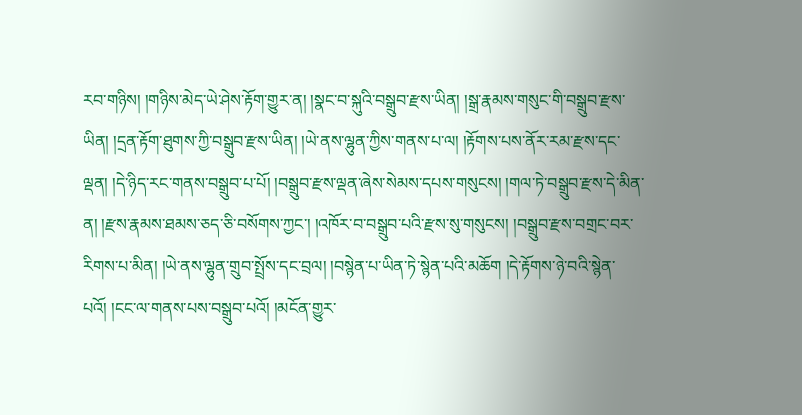རབ་གཉིས། །གཉིས་མེད་ཡེ་ཤེས་རྟོག་གྱུར་ན། །སྣང་བ་སྐུའི་བསྒྲུབ་རྫས་ཡིན། །སྒྲ་རྣམས་གསུང་གི་བསྒྲུབ་རྫས་ཡིན། །དྲན་རྟོག་ཐུགས་ཀྱི་བསྒྲུབ་རྫས་ཡིན། །ཡེ་ནས་ལྷུན་ཀྱིས་གནས་པ་ལ། །རྟོགས་པས་ནོར་རམ་རྫས་དང་ལྡན། །དེ་ཉིད་རང་གནས་བསྒྲུབ་པ་པོ། །བསྒྲུབ་རྫས་ལྡན་ཞེས་སེམས་དཔས་གསུངས། །གལ་ཏེ་བསྒྲུབ་རྫས་དེ་མིན་ན། །རྫས་རྣམས་ཐམས་ཅད་ཅི་བསོགས་ཀྱང་། །འཁོར་བ་བསྒྲུབ་པའི་རྫས་སུ་གསུངས། །བསྒྲུབ་རྫས་བགྲང་བར་རིགས་པ་མིན། །ཡེ་ནས་ལྷུན་གྲུབ་སྤྲོས་དང་བྲལ། །བསྙེན་པ་ཡིན་ཏེ་སྙེན་པའི་མཆོག །དེ་རྟོགས་ཉེ་བའི་སྙེན་པའོ། །ངང་ལ་གནས་པས་བསྒྲུབ་པའོ། །མངོན་གྱུར་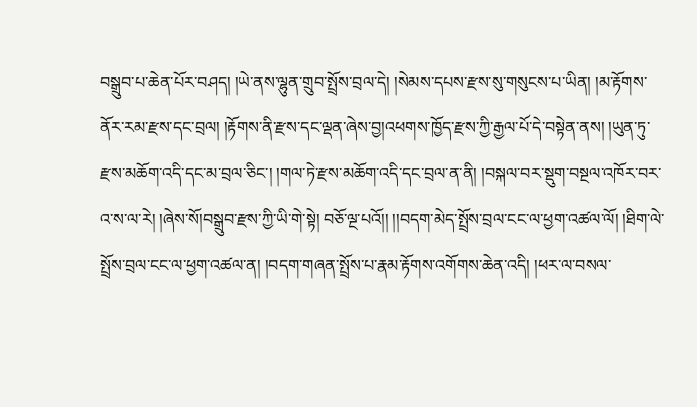བསྒྲུབ་པ་ཆེན་པོར་བཤད། །ཡེ་ནས་ལྷུན་གྲུབ་སྤྲོས་བྲལ་དེ། །སེམས་དཔས་རྫས་སུ་གསུངས་པ་ཡིན། །མ་རྟོགས་ནོར་རམ་རྫས་དང་བྲལ། །རྟོགས་ནི་རྫས་དང་ལྡན་ཞེས་བྱ།འཕགས་ཁྱོད་རྫས་ཀྱི་རྒྱལ་པོ་དེ་བསྟེན་ནས། །ཡུན་ཏུ་རྫས་མཆོག་འདི་དང་མ་བྲལ་ཅིང་། །གལ་ཏེ་རྫས་མཆོག་འདི་དང་བྲལ་ན་ནི། །བསྐལ་བར་སྡུག་བསྔལ་འཁོར་བར་འ་ས་ལ་རེ། །ཞེས་སོ།བསྒྲུབ་རྫས་ཀྱི་ཡི་གེ་སྟེ། བཅོ་ལྔ་པའོ།། །།བདག་མེད་སྤྲོས་བྲལ་ངང་ལ་ཕྱག་འཚལ་ལོ། །ཐིག་ལེ་སྤྲོས་བྲལ་ངང་ལ་ཕྱག་འཚལ་ན། །བདག་གཞན་སྤྲོས་པ་རྣམ་རྟོགས་འགོགས་ཆེན་འདི། །ཕར་ལ་བསལ་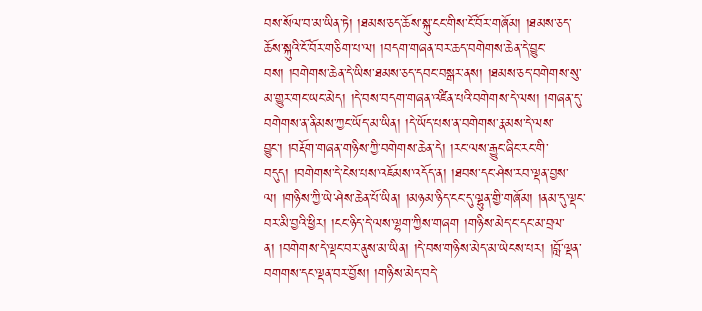བས་སོལ་བ་མ་ཡིན་ཏེ། །ཐམས་ཅད་ཆོས་སྐུ་ངང་གིས་ངོ་བོར་གཞོམ། །ཐམས་ཅད་ཆོས་སྐུའི་ངོ་བོར་གཅིག་པ་ལ། །བདག་གཞན་བར་ཆད་བགེགས་ཆེན་དེ་བྱུང་བས། །བགེགས་ཆེན་དེ་ཡིས་ཐམས་ཅད་དབང་བསྒར་ནས། །ཐམས་ཅད་བགེགས་སུ་མ་གྱུར་གང་ཡང་མེད། །དེ་བས་བདག་གཞན་འཛིན་པའི་བགེགས་དེ་ལས། །གཞན་དུ་བགེགས་ན་ནིམས་ཀྱང་ཡོད་མ་ཡིན། །དེ་ཡོད་པས་ན་བགེགས་རྣམས་དེ་ལས་བྱུང་། །བརྡོག་གཞན་གཉིས་ཀྱི་བགེགས་ཆེན་དེ། །རང་ལས་རྒྱུང་ཞིང་རང་གི་བདུད། །བགེགས་དེ་ངེས་པས་འཇོམས་འདོད་ན། །ཐབས་དང་ཤེས་རབ་ལྡན་བྱས་ལ། །གཉིས་ཀྱི་ཡེ་ཤེས་ཆེན་པོ་ཡིན། །མཉམ་ཉིད་ངང་དུ་ལྷུན་གྱི་གཞོམ། །ནམ་དུ་ལྡང་བར་མི་བྱའི་ཕྱིར། །ངང་ཉིད་དེ་ལས་ལྷག་ཀྱིས་གཞག །གཉིས་མེད་ང་དང་མ་བྲལ་ན། །བགེགས་དེ་ལྡང་བར་ནུས་མ་ཡིན། །དེ་བས་གཉིས་མེད་མ་ཡེངས་པར། །བློ་ལྡན་བགགས་དང་ལྡན་བར་བྱོས། །གཉིས་མེད་བདེ་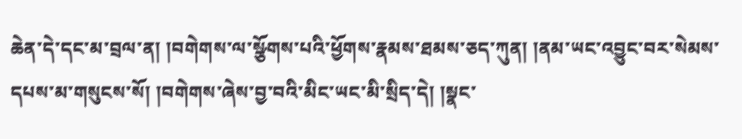ཆེན་དེ་དང་མ་བྲལ་ན། །བགེགས་ལ་སྩོགས་པའི་ཕྱོགས་རྣམས་ཐམས་ཅད་ཀུན། །ནམ་ཡང་འབྱུང་བར་སེམས་དཔས་མ་གསུངས་སོ། །བགེགས་ཞེས་བྱ་བའི་མིང་ཡང་མི་སྲིད་དེ། །སྣང་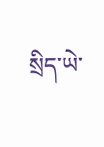སྲིད་ཡེ་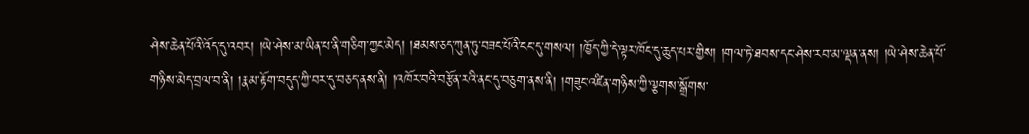ཤེས་ཆེན་པོའི་འོད་དུ་འབར། །ཡེ་ཤེས་མ་ཡིན་པ་ནི་གཅིག་ཀྱང་མེད། །ཐམས་ཅད་ཀུན་ཏུ་བཟང་པོའི་ངང་དུ་གསལ། །ཁྱོད་ཀྱི་དེ་ལྟར་ཁོང་དུ་ཆུད་པར་གྱིས། །གལ་ཏེ་ཐབས་དང་ཤེས་རབ་མ་ལྡན་ནས། །ཡེ་ཤེས་ཆེན་པོ་གཉིས་མེད་བྲལ་བ་ནི། །རྣམ་རྟོག་བདུད་ཀྱི་བར་དུ་བཅད་ནས་ནི། །འཁོར་བའི་བརྩོན་རའི་ནང་དུ་བཅུག་ནས་ནི། །གཟུང་འཛིན་གཉིས་ཀྱི་ལྕགས་སྒྲོགས་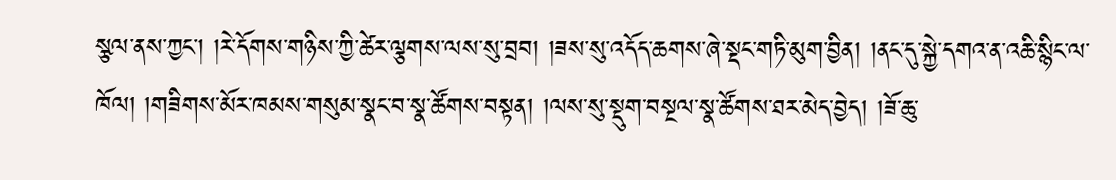སྩལ་ནས་ཀྱང་། །རེ་དོགས་གཉིས་ཀྱི་ཚེར་ལྕགས་ལས་སུ་བྲབ། །ཟས་སུ་འདོད་ཆགས་ཞེ་སྡང་གཏི་མུག་བྱིན། །ནང་དུ་སྐྱེ་དགའ་ན་འཆི་སྙིང་ལ་ཁོལ། །གཟིགས་མོར་ཁམས་གསུམ་སྣང་བ་སྣ་ཚོགས་བསྟན། །ལས་སུ་སྡུག་བསྔལ་སྣ་ཚོགས་ཐར་མེད་བྱེད། །ཟོ་ཆུ་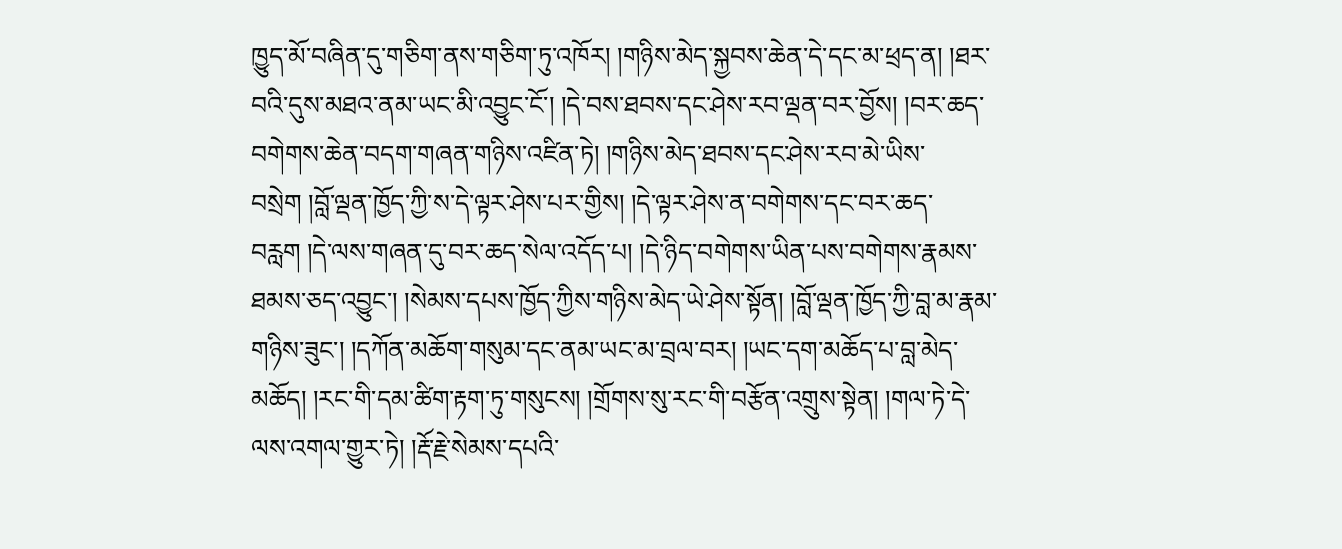ཁྱུད་མོ་བཞིན་དུ་གཅིག་ནས་གཅིག་ཏུ་འཁོར། །གཉིས་མེད་སྐྱབས་ཆེན་དེ་དང་མ་ཕྲད་ན། །ཐར་བའི་དུས་མཐའ་ནམ་ཡང་མི་འབྱུང་ངོ་། །དེ་བས་ཐབས་དང་ཤེས་རབ་ལྡན་བར་བྱོས། །བར་ཆད་བགེགས་ཆེན་བདག་གཞན་གཉིས་འཛིན་ཏེ། །གཉིས་མེད་ཐབས་དང་ཤེས་རབ་མེ་ཡིས་བསྲེག །བློ་ལྡན་ཁྱོད་ཀྱི་ས་དེ་ལྟར་ཤེས་པར་གྱིས། །དེ་ལྟར་ཤེས་ན་བགེགས་དང་བར་ཆད་བརླག །དེ་ལས་གཞན་དུ་བར་ཆད་སེལ་འདོད་པ། །དེ་ཉིད་བགེགས་ཡིན་པས་བགེགས་རྣམས་ཐམས་ཅད་འབྱུང་། །སེམས་དཔས་ཁྱོད་ཀྱིས་གཉིས་མེད་ཡེ་ཤེས་སྟོན། །བློ་ལྡན་ཁྱོད་ཀྱི་བླ་མ་རྣམ་གཉིས་ཟུང་། །དཀོན་མཆོག་གསུམ་དང་ནམ་ཡང་མ་བྲལ་བར། །ཡང་དག་མཆོད་པ་བླ་མེད་མཆོད། །རང་གི་དམ་ཚིག་རྟག་ཏུ་གསུངས། །གྲོགས་སུ་རང་གི་བརྩོན་འགྲུས་སྟེན། །གལ་ཏེ་དེ་ལས་འགལ་གྱུར་ཏེ། །རྡོ་རྗེ་སེམས་དཔའི་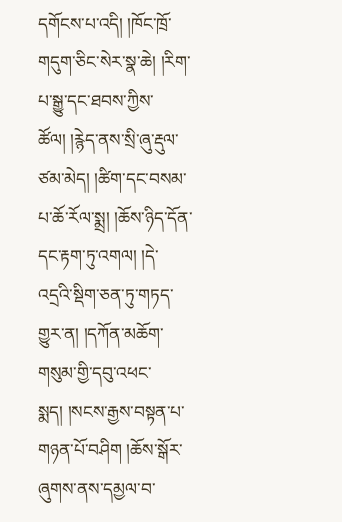དགོངས་པ་འདི། །ཁོང་ཁྲོ་གདུག་ཅིང་སེར་སྣ་ཆེ། །རིག་པ་སྒྱུ་དང་ཐབས་ཀྱིས་ཚོལ། །རྙེད་ནས་སྲི་ཞུ་རྡུལ་ཙམ་མེད། །ཚིག་དང་བསམ་པ་ཆོ་རོལ་སྨྲ། །ཆོས་ཉིད་དོན་དང་རྟག་ཏུ་འགལ། །དེ་འདྲའི་སྡིག་ཅན་ཏུ་གཏད་གྱུར་ན། །དཀོན་མཆོག་གསུམ་གྱི་དབུ་འཕང་སྨད། །སངས་རྒྱས་བསྟན་པ་གཉན་པོ་བཤིག །ཆོས་སྒོར་ཞུགས་ནས་དམྱལ་བ་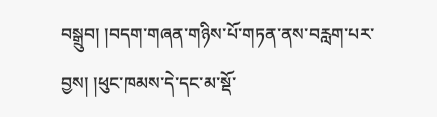བསྒྲུབ། །བདག་གཞན་གཉིས་པོ་གཏན་ནས་བརླག་པར་བྱས། །ཕུང་ཁམས་དེ་དང་མ་སྡོ་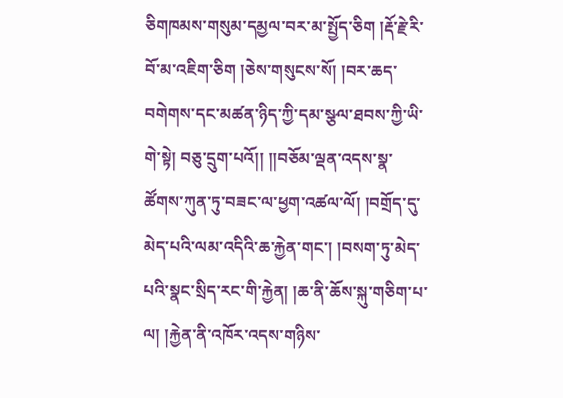ཅིགཁམས་གསུམ་དམྱལ་བར་མ་སྤྱོད་ཅིག །རྡོ་རྗེ་རི་བོ་མ་འཇིག་ཅིག །ཅེས་གསུངས་སོ། །བར་ཆད་བགེགས་དང་མཚན་ཉིད་ཀྱི་དམ་སྩལ་ཐབས་ཀྱི་ཡི་གེ་སྟེ། བཅུ་དྲུག་པའོ།། །།བཅོམ་ལྡན་འདས་སྣ་ཚོགས་ཀུན་ཏུ་བཟང་ལ་ཕྱག་འཚལ་ལོ། །བགྲོད་དུ་མེད་པའི་ལམ་འདིའི་ཆ་རྐྱེན་གང་། །བསག་ཏུ་མེད་པའི་སྣང་སྲིད་རང་གི་རྐྱེན། །ཆ་ནི་ཆོས་སྐུ་གཅིག་པ་ལ། །རྐྱེན་ནི་འཁོར་འདས་གཉིས་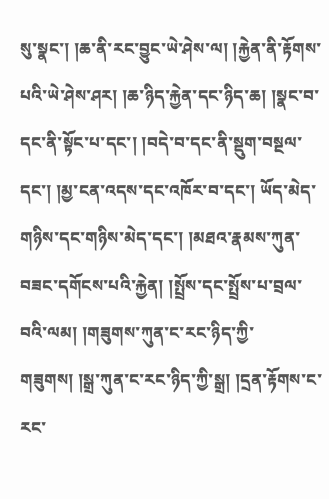སུ་སྣང་། །ཆ་ནི་རང་བྱུང་ཡེ་ཤེས་ལ། །རྐྱེན་ནི་རྟོགས་པའི་ཡེ་ཤེས་ཤར། །ཆ་ཉིད་རྐྱེན་དང་ཉིད་ཆ། །སྣང་བ་དང་ནི་སྟོང་པ་དང་། །བདེ་བ་དང་ནི་སྡུག་བསྔལ་དང་། །མྱ་ངན་འདས་དང་འཁོར་བ་དང་། ཡོད་མེད་གཉིས་དང་གཉིས་མེད་དང་། །མཐའ་རྣམས་ཀུན་བཟང་དགོངས་པའི་རྐྱེན། །སྤྲོས་དང་སྤྲོས་པ་བྲལ་བའི་ལམ། །གཟུགས་ཀུན་ང་རང་ཉིད་ཀྱི་གཟུགས། །སྒྲ་ཀུན་ང་རང་ཉིད་ཀྱི་སྒྲ། །དྲན་རྟོགས་ང་རང་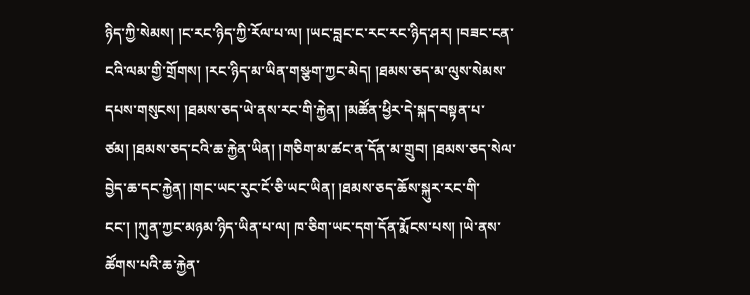ཉིད་ཀྱི་སེམས། །ང་རང་ཉིད་ཀྱི་རོལ་པ་ལ། །ཡང་བླང་ང་རང་རང་ཉིད་ཤར། །བཟང་ངན་ངའི་ལམ་གྱི་གྲོགས། །རང་ཉིད་མ་ཡིན་གསྩག་ཀྱང་མེད། །ཐམས་ཅད་མ་ལུས་སེམས་དཔས་གསུངས། །ཐམས་ཅད་ཡེ་ནས་རང་གི་རྐྱེན། །མཚོན་ཕྱིར་དེ་སྐད་བསྟན་པ་ཙམ། །ཐམས་ཅད་ངའི་ཆ་རྐྱེན་ཡིན། །གཅིག་མ་ཚང་ན་དོན་མ་གྲུབ། །ཐམས་ཅད་སེལ་བྱེད་ཆ་དང་རྐྱེན། །གང་ཡང་རུང་ངོ་ཅི་ཡང་ཡིན། །ཐམས་ཅད་ཆོས་སྐུར་རང་གི་ངང་། །ཀུན་ཀྱང་མཉམ་ཉིད་ཡིན་པ་ལ། ཁ་ཅིག་ཡང་དག་དོན་རྨོངས་པས། །ཡེ་ནས་ཚོགས་པའི་ཆ་རྐྱེན་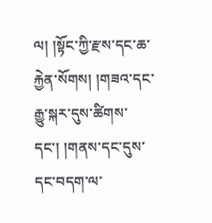ལ། །སྟོང་ཀྱི་རྫས་དང་ཆ་རྐྱེན་སོགས། །གཟའ་དང་རྒྱུ་སྐར་དུས་ཚིགས་དང་། །གནས་དང་དུས་དང་བདག་ལ་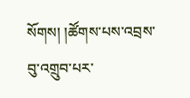སོགས། །ཚོགས་པས་འབྲས་བུ་འགྲུབ་པར་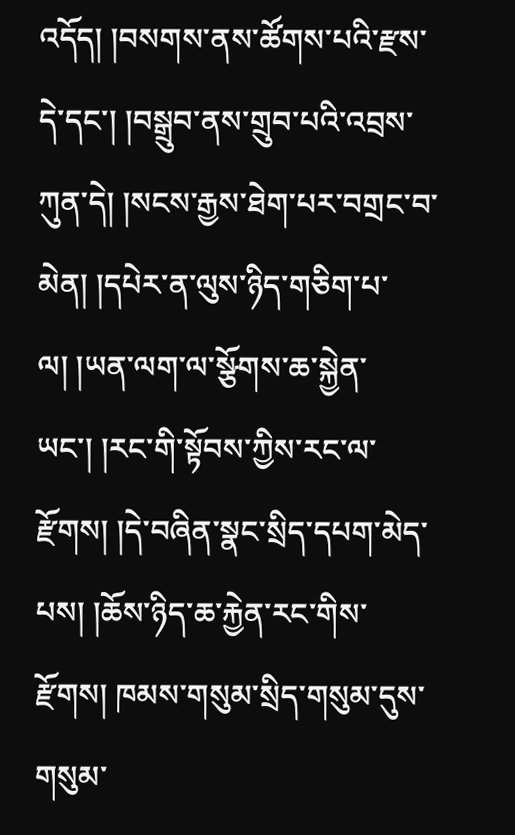འདོད། །བསགས་ནས་ཚོགས་པའི་རྫས་དེ་དང་། །བསྒྲུབ་ནས་གྲུབ་པའི་འབྲས་ཀུན་དེ། །སངས་རྒྱས་ཐེག་པར་བགྲང་བ་མེན། །དཔེར་ན་ལུས་ཉིད་གཅིག་པ་ལ། །ཡན་ལག་ལ་སྩོགས་ཆ་སྐྱེན་ཡང་། །རང་གི་སྟོབས་ཀྱིས་རང་ལ་རྫོགས། །དེ་བཞིན་སྣང་སྲིད་དཔག་མེད་པས། །ཆོས་ཉིད་ཆ་རྐྱེན་རང་གིས་རྫོགས། ཁམས་གསུམ་སྲིད་གསུམ་དུས་གསུམ་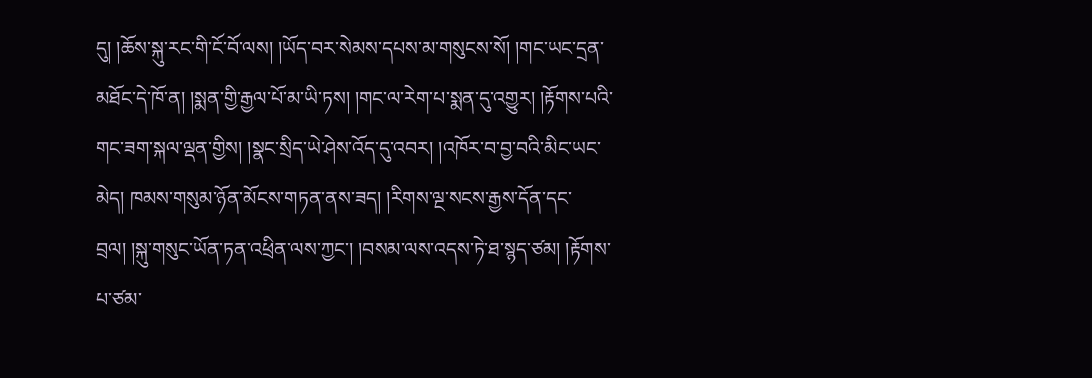དུ། །ཆོས་སྐུ་རང་གི་ངོ་བོ་ལས། །ཡོད་བར་སེམས་དཔས་མ་གསུངས་སོ། །གང་ཡང་དྲན་མཐོང་དེ་ཁོ་ན། །སྨན་གྱི་རྒྱལ་པོ་མ་ཡི་ཏས། །གང་ལ་རེག་པ་སྨན་དུ་འགྱུར། །རྟོགས་པའི་གང་ཟག་སྐལ་ལྡན་གྱིས། །སྣང་སྲིད་ཡེ་ཤེས་འོད་དུ་འབར། །འཁོར་བ་བྱ་བའི་མིང་ཡང་མེད། ཁམས་གསུམ་ཉོན་མོངས་གཏན་ནས་ཟད། །རིགས་ལྔ་སངས་རྒྱས་དོན་དང་བྲལ། །སྐུ་གསུང་ཡོན་ཏན་འཕྲིན་ལས་ཀྱང་། །བསམ་ལས་འདས་ཏེ་ཐ་སྙད་ཙམ། །རྟོགས་པ་ཙམ་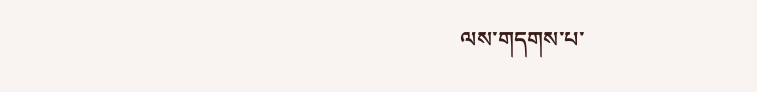ལས་གདགས་པ་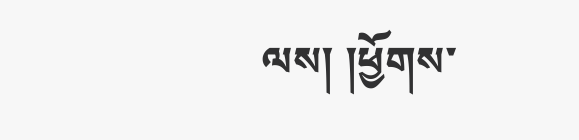ལས། །ཕྱོགས་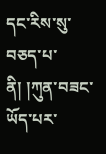དང་རིས་སུ་བཅད་པ་ནི། །ཀུན་བཟང་ཡོད་པར་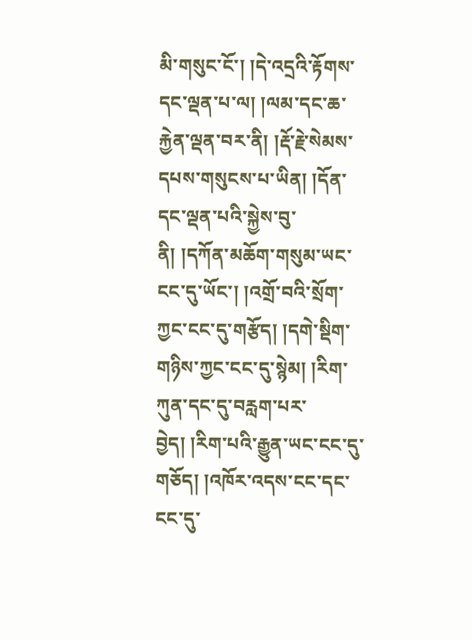མི་གསུང་ངོ་། །དེ་འདྲའི་རྟོགས་དང་ལྡན་པ་ལ། །ལམ་དང་ཆ་རྐྱེན་ལྡན་བར་ནི། །རྡོ་རྗེ་སེམས་དཔས་གསུངས་པ་ཡིན། །དོན་དང་ལྡན་པའི་སྐྱེས་བུ་ནི། །དཀོན་མཆོག་གསུམ་ཡང་ངང་དུ་ཡོང་། །འགྲོ་བའི་སྲོག་ཀྱང་ངང་དུ་གརྩོད། །དགེ་སྡིག་གཉིས་ཀྱང་ངང་དུ་སྙེམ། །རིག་ཀུན་དང་དུ་བརླག་པར་བྱེད། །རིག་པའི་རྒྱུན་ཡང་ངང་དུ་གཅོད། །འཁོར་འདས་ངང་དང་ངང་དུ་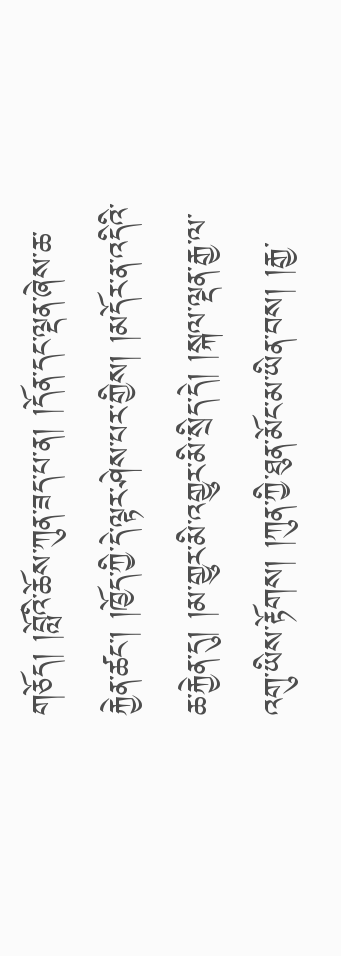གཅོད། །བློའི་ཆོས་ཀུན་ཟད་པ་ན། །དོན་དང་ལྡན་ཞེས་ཆ་རྐྱེན་ཚང་། །ཁྱོད་ཀྱི་དེ་ལྟར་ཤེས་པར་གྱིས། །མདོར་ན་འདིའི་ཆ་རྐྱེན་དུ། །མ་གྱུར་མི་འགྱུར་མི་སྲིད་དེ། །སྐལ་ལྡན་རྒྱ་ལ་འགུ་ཡིས་རྟོགས། །ཀུན་ཀྱི་ཐུན་མོང་མ་ཡིན་བས། །རྒྱ་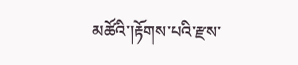མཚོའི་།རྟོགས་པའི་རྫས་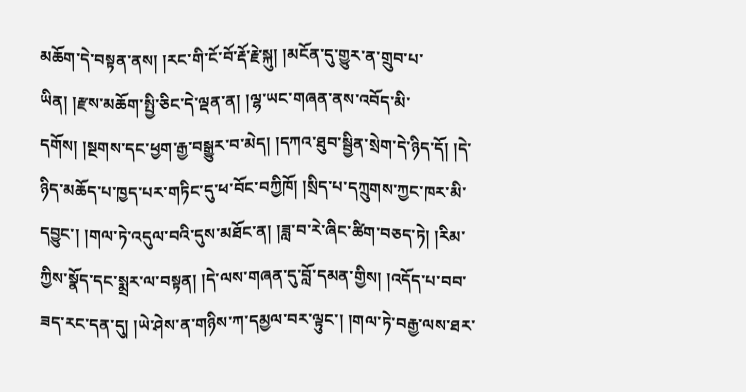མཆོག་དེ་བསྟན་ནས། །རང་གི་ངོ་བོ་རྡོ་རྗེ་སྐུ། །མངོན་དུ་གྱུར་ན་གྲུབ་པ་ཡིན། །རྫས་མཆོག་སྤྱི་ཅིང་དེ་ལྡན་ན། །ལྷ་ཡང་གཞན་ནས་འབོད་མི་དགོས། །སྔགས་དང་ཕྱག་རྒྱ་བསྒྱུར་བ་མེད། །དཀའ་ཐུབ་སྦྱིན་སྲེག་དེ་ཉིད་དོ། །དེ་ཉིད་མཆོད་པ་ཁྱད་པར་གཏིང་དུ་ཕ་བོང་བཀྱིཁོ། །སྲིད་པ་དཀྲུགས་ཀྱང་ཁར་མི་དབྱུང་། །གལ་ཏེ་འདུལ་བའི་དུས་མཐོང་ན། །ཟླ་བ་རེ་ཞིང་ཚིག་བཅད་ཏེ། །རིམ་ཀྱིས་སྣོད་དང་སྨྲར་ལ་བསྟན། །དེ་ལས་གཞན་དུ་བློ་དམན་གྱིས། །འདོད་པ་བབ་ཟད་རང་དན་དུ། །ཡེ་ཤེས་ན་གཉིས་ཀ་དམྱལ་བར་ལྟུང་། །གལ་ཏེ་བརྒྱ་ལས་ཐར་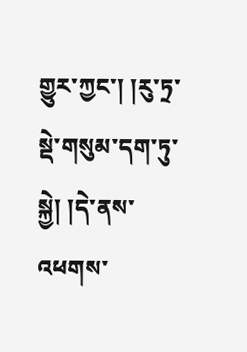གྱུར་ཀྱང་། །རུ་ཏྲ་སྡེ་གསུམ་དག་ཏུ་སྐྱེ། །དེ་ནས་འཕགས་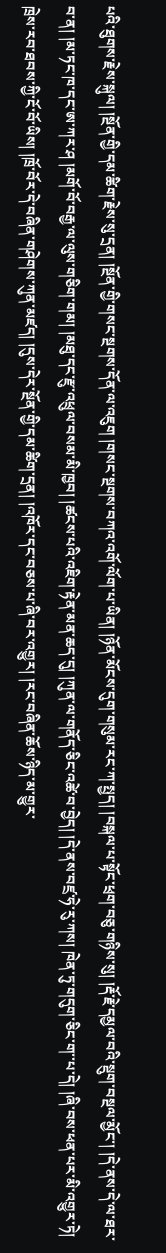པའི་ཐུགས་རྗེས་སྐུལ། །སྔོན་གྱི་དམ་ཚིག་རྗེས་སུ་དྲན། །སྔོན་གྱི་གསང་སྔགས་དོན་ལ་འཇུག །གསང་སྔགས་བཀའ་འགོ་ལོག་པ་ཡིན། །ཉོན་མོངས་དུག་གསུམ་རང་ཀ་སྤྱད། །བསྐལ་པ་སྟོང་ཕྲག་བཅུ་གཉིས་སུ། །རྡོ་རྗེ་དམྱལ་བའི་སྡུག་བསྔལ་མྱོང་། །དེ་ནས་དེ་ལ་ཐར་བ་ན། །མ་ཏང་ཁ་དང་ཨ་ཀར་ཤ །མགོ་བོ་བརྒྱ་ལ་ལུས་གཅིག་གམ། །མཐུ་དང་རྫུ་འཕྲུལ་བསམ་མི་ཁྱབ། །ཚངས་པའི་འཇིག་རྟེན་མན་ཆད་དུ། །ཀུན་ལ་གནོད་ཅིང་འཚེ་བ་བྱེད། །དེ་ནས་བཛྲ་ཧེ་རུ་ཀས། ཁེན་ཏུ་གདུག་ཅིང་ག་་པ་དེ། །ཞི་བས་ཕན་པར་མི་འགྱུར་ཏེ། ཁྲེས་རབ་ཐབས་ཀྱི་ངོ་བོ་ཡིས། །ཁྲོ་བོར་དེ་བཞིན་གཤེགས་ཀུན་མཛད། །དུས་དེར་སྔོན་གྱི་དམ་ཚིག་དྲན། །འཁོར་དང་བཅས་པ་ཞི་བར་འགྱུར། །རང་བཞིན་ཆོས་ཉིད་མ་གྱུར་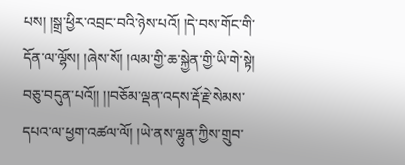པས། །སྒྲ་ཕྱིར་འབྲང་བའི་ཉེས་པའོ། །དེ་བས་གོང་གི་དོན་ལ་ལྷོས། །ཞེས་སོ། །ལམ་གྱི་ཆ་སྐྱེན་གྱི་ཡི་གེ་སྟེ། བཅུ་བདུན་པའོ།། །།བཅོམ་ལྡན་འདས་རྡོ་རྗེ་སེམས་དཔའ་ལ་ཕྱག་འཚལ་ལོ། །ཡེ་ནས་ལྷུན་ཀྱིས་གྲུབ་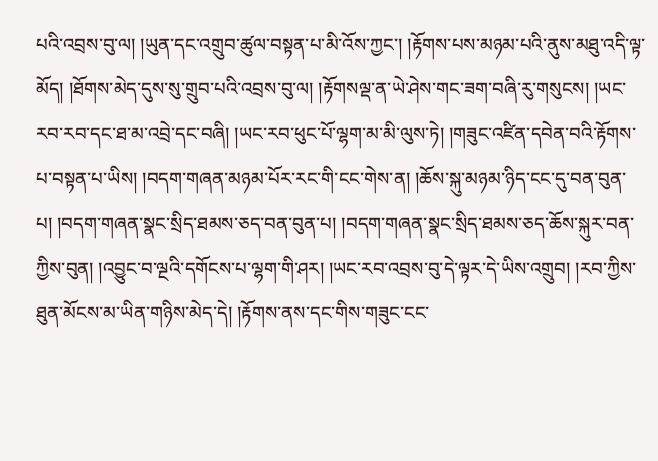པའི་འབྲས་བུ་ལ། །ཡུན་དང་འགྲུབ་ཚུལ་བསྟན་པ་མི་འོས་ཀྱང་། །རྟོགས་པས་མཉམ་པའི་ནུས་མཐུ་འདི་ལྟ་མོད། །ཐོགས་མེད་དུས་སུ་གྲུབ་པའི་འབྲས་བུ་ལ། །རྟོགསལྡ་ན་ཡེ་ཤེས་གང་ཟག་བཞི་རུ་གསུངས། །ཡང་རབ་རབ་དང་ཐ་མ་འབྲེ་དང་བཞི། །ཡང་རབ་ཕུང་པོ་ལྷག་མ་མི་ལུས་ཏེ། །གཟུང་འཛིན་དབེན་བའི་རྟོགས་པ་བསྟན་པ་ཡིས། །བདག་གཞན་མཉམ་པོར་རང་གི་ངང་གེས་ན། །ཆོས་སྐུ་མཉམ་ཉིད་ངང་དུ་བན་བུན་པ། །བདག་གཞན་སྣང་སྲིད་ཐམས་ཅད་བན་བུན་པ། །བདག་གཞན་སྣང་སྲིད་ཐམས་ཅད་ཆོས་སྐུར་བན་ཀྱིས་བུན། །འབྱུང་བ་ལྔའི་དགོངས་པ་ལྷག་གི་ཤར། །ཡང་རབ་འབྲས་བུ་དེ་ལྟར་དེ་ཡིས་འགྲུབ། །རབ་ཀྱིས་ཐུན་མོངས་མ་ཡིན་གཉིས་མེད་དེ། །རྟོགས་ནས་དང་གིས་གཟུང་ངང་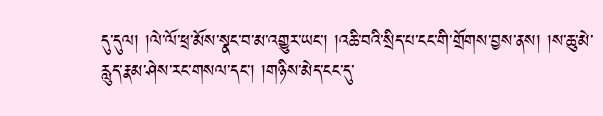དུ་དུལ། །ལེ་ལོ་ཕྲ་མོས་སྣང་བ་མ་འགྱུར་ཡང་། །འཆི་བའི་སྲིད་པ་ངང་གི་གྲོགས་བྱས་ནས། །ས་ཆུ་མེ་རླུད་རྣམ་ཤེས་རང་གསལ་དང་། །གཉིས་མེད་ངང་དུ་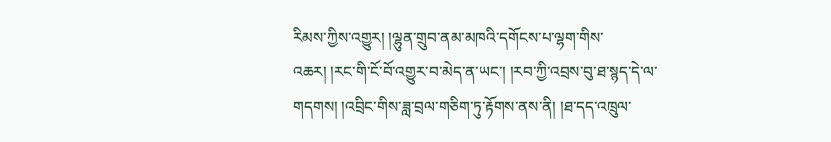རིམས་ཀྱིས་འགྱུར། །ལྷུན་གྲུབ་ནམ་མཁའི་དགོངས་པ་ལྷག་གིས་འཆར། །རང་གི་ངོ་བོ་འགྱུར་བ་མེད་ན་ཡང་། །རབ་ཀྱི་འབྲས་བུ་ཐ་སྙད་དེ་ལ་གདགས། །འབྲིང་གིས་ཟླ་བྲལ་གཅིག་ཏུ་རྟོགས་ནས་ནི། །ཐ་དད་འཁྲུལ་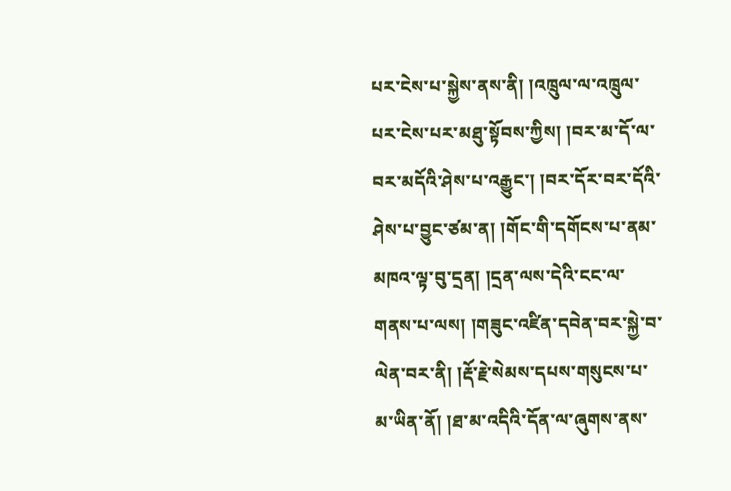པར་ངེས་པ་སྐྱེས་ནས་ནི། །འཁྲུལ་ལ་འཁྲུལ་པར་ངེས་པར་མཐུ་སྟོབས་ཀྱིས། །བར་མ་དོ་ལ་བར་མདོའི་ཤེས་པ་འརྒྱུང་། །བར་དོར་བར་དོའི་ཤེས་པ་བྱུང་ཙམ་ན། །གོང་གི་དགོངས་པ་ནམ་མཁའ་ལྟ་བུ་དྲན། །དྲན་ལས་དེའི་ངང་ལ་གནས་པ་ལས། །གཟུང་འཛིན་དབེན་བར་སྐྱེ་བ་ལེན་བར་ནི། །རྡོ་རྗེ་སེམས་དཔས་གསུངས་པ་མ་ཡིན་ནོ། །ཐ་མ་འདིའི་དོན་ལ་ཞུགས་ནས་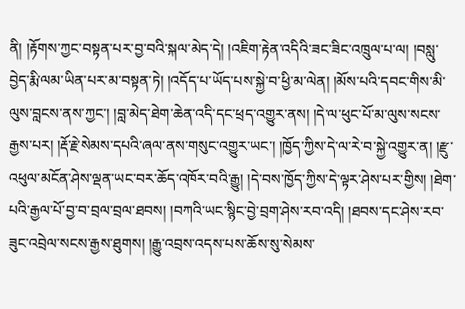ནི། །རྟོགས་ཀྱང་བསྟན་པར་བྱ་བའི་སྐལ་མེད་དེ། །འཇིག་རྟེན་འདིའི་ཟང་ཟིང་འཁྲུལ་པ་ལ། །བསླུ་བྱེད་རྨི་ལམ་ཡིན་པར་མ་བསྟན་ཏེ། །འདོད་པ་ཡོད་པས་སྐྱེ་བ་ཕྱི་མ་ལེན། །མོས་པའི་དབང་གིས་མི་ལུས་བླངས་ནས་ཀྱང་། །བླ་མེད་ཐེག་ཆེན་འདི་དང་ཕྲད་འགྱུར་ནས། །དེ་ལ་ཕུང་པོ་མ་ལུས་སངས་རྒྱས་པར། །རྡོ་རྗེ་སེམས་དཔའི་ཞལ་ནས་གསུང་འགྱུར་ཡང་། །ཁྱོད་ཀྱིས་དེ་ལ་རེ་བ་སྐྱེ་འགྱུར་ན། །རྫུ་འཕུལ་མངོན་ཤེས་ལྡན་ཡང་བར་ཆོད་འཁོར་བའི་རྒྱུ། །དེ་བས་ཁྱོད་ཀྱིས་དེ་ལྟར་ཤེས་པར་གྱིས། །ཐེག་པའི་རྒྱལ་པོ་བྱ་བ་བྲལ་བྲལ་ཐབས། །བཀའི་ཡང་སྙིང་བྱེ་བྲག་ཤེས་རབ་འདི། །ཐབས་དང་ཤེས་རབ་ཟུང་འབྲེལ་སངས་རྒྱས་ཐུགས། །རྒྱུ་འབྲས་འདས་པས་ཆོས་སུ་སེམས་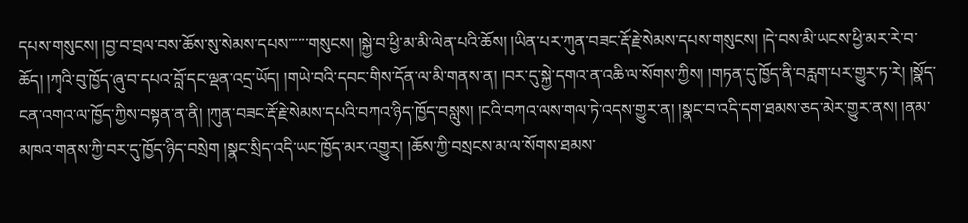དཔས་གསུངས། །བྱ་བ་བྲལ་བས་ཆོས་སུ་སེམས་དཔས་་་་་་གསུངས། །སྐྱེ་བ་ཕྱི་མ་མི་ལེན་པའི་ཆོས། །ཡིན་པར་ཀུན་བཟང་རྡོ་རྗེ་སེམས་དཔས་གསུངས། །དེ་བས་མི་ཡངས་ཕྱི་མར་རེ་བ་ཆོད། །ཀྭའི་བུ་ཁྱོད་ཞུ་བ་དཔའ་བློ་དང་ལྡན་འདྲ་ཡོད། །གཡེ་བའི་དབང་གིས་དོན་ལ་མི་གནས་ན། །བར་དུ་སྐྱེ་དགའ་ན་འཆི་ལ་སོགས་ཀྱིས། །གཏན་དུ་ཁྱོད་ནི་བརླག་པར་གྱུར་ཏ་རེ། །སྣོད་ངན་འགའ་ལ་ཁྱོད་ཀྱིས་བསྟན་ན་ནི། །ཀུན་བཟང་རྡོ་རྗེ་སེམས་དཔའི་བཀའ་ཉིད་ཁྱོད་བསླུས། །ངའི་བཀའ་ལས་གལ་ཏེ་འདས་གྱུར་ན། །སྣང་བ་འདི་དག་ཐམས་ཅད་མེར་གྱུར་ནས། །ནམ་མཁའ་གནས་ཀྱི་བར་དུ་ཁྱོད་ཉིད་བསྲེག །སྣང་སྲིད་འདི་ཡང་ཁྱོད་མར་འགྱུར། །ཆོས་ཀྱི་བསྲངས་མ་ལ་སོགས་ཐམས་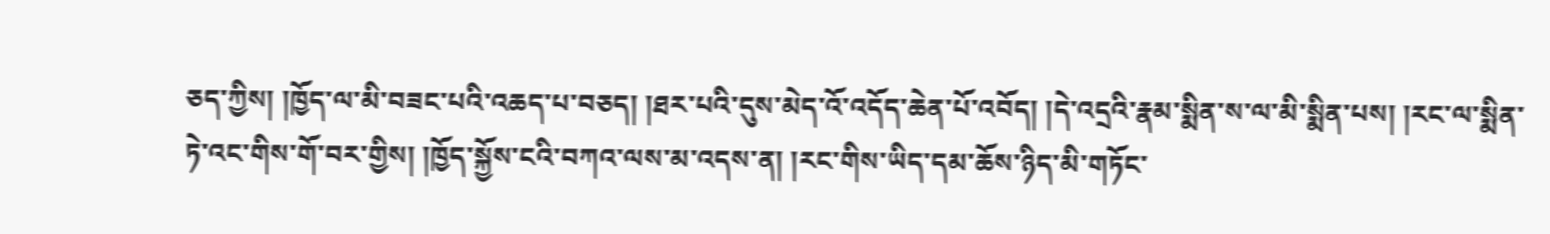ཅད་ཀྱིས། །ཁྱོད་ལ་མི་བཟང་པའི་འཆད་པ་བཅད། །ཐར་པའི་དུས་མེད་འོ་འདོད་ཆེན་པོ་འབོད། །དེ་འདྲའི་རྣམ་སྨིན་ས་ལ་མི་སྨིན་པས། །རང་ལ་སྨིན་ཏེ་འང་གིས་གོ་བར་གྱིས། །ཁྱོད་སྐྱོས་ངའི་བཀའ་ལས་མ་འདས་ན། །རང་གིས་ཡིད་དམ་ཆོས་ཉིད་མི་གཏོང་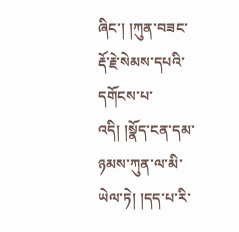ཞིང་། །ཀུན་བཟང་རྡོ་རྗེ་སེམས་དཔའི་དགོངས་པ་འདི། །སྣོད་ངན་དམ་ཉམས་ཀུན་ལ་མི་ཡེལ་ཏེ། །དད་པ་རི་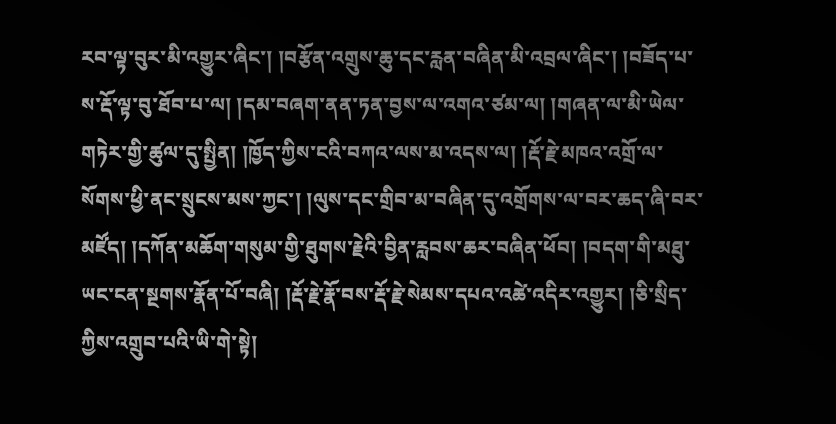རབ་ལྟ་བུར་མི་འགྱུར་ཞིང་། །བརྩོན་འགྲུས་ཆུ་དང་རླན་བཞིན་མི་འབྲལ་ཞིང་། །བཟོད་པ་ས་རྡོ་ལྟ་བུ་ཐོབ་པ་ལ། །དམ་བཞག་ནན་ཏན་བྱས་ལ་འགའ་ཙམ་ལ། །གཞན་ལ་མི་ཡེལ་གཏེར་གྱི་ཚུལ་དུ་སྤྱིན། །ཁྱོད་ཀྱིས་ངའི་བཀའ་ལས་མ་འདས་ལ། །རྡོ་རྗེ་མཁའ་འགྲོ་ལ་སོགས་ཕྱི་ནང་སྲུངས་མས་ཀྱང་། །ལུས་དང་གྲིབ་མ་བཞིན་དུ་འགྲོགས་ལ་བར་ཆད་ཞི་བར་མཛོད། །དཀོན་མཆོག་གསུམ་གྱི་ཐུགས་རྗེའི་བྱིན་རླབས་ཆར་བཞིན་ཕོབ། །བདག་གི་མཐུ་ཡང་ངན་སྔགས་རྣོན་པོ་བཞི། །རྡོ་རྗེ་རྣོ་བས་རྡོ་རྗེ་སེམས་དཔའ་འཚེ་འདིར་འགྱུར། །ཅི་སྲིད་ཀྱིས་འགྲུབ་པའི་ཡི་གེ་སྟེ།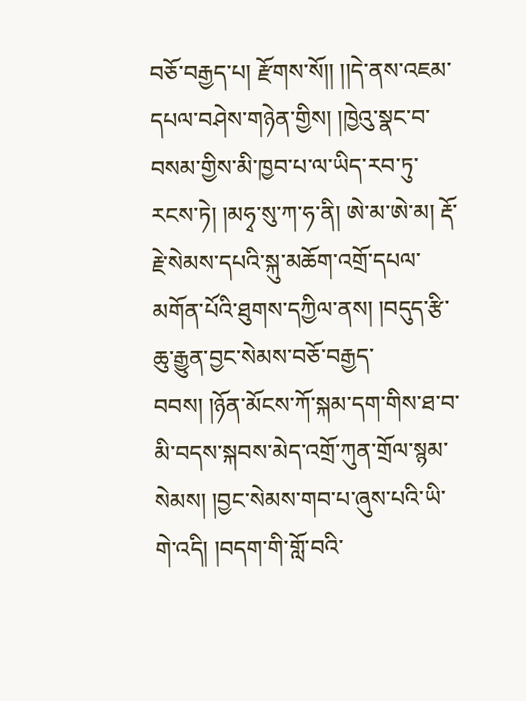བཅོ་བརྒྱད་པ། རྫོགས་སོ།། །།དེ་ནས་འཇམ་དཔལ་བཤེས་གཉེན་གྱིས། །ཁྱེའུ་སྣང་བ་བསམ་གྱིས་མི་ཁྱབ་པ་ལ་ཡིད་རབ་ཏུ་རངས་ཏེ། །མཧྭ་སུ་ཀ་ཧ་ནི། ཨེ་མ་ཨེ་མ། རྡོ་རྗེ་སེམས་དཔའི་སྐུ་མཆོག་འགྲོ་དཔལ་མགོན་པོའི་ཐུགས་དཀྱིལ་ནས། །བདུད་རྩི་ཆུ་རྒྱུན་བྱང་སེམས་བཅོ་བརྒྱད་བབས། །ཉོན་མོངས་ཀོ་སྐམ་དག་གིས་ཐ་བ་མི་བདས་སྐབས་མེད་འགྲོ་ཀུན་གྲོལ་སྙམ་སེམས། །བྱང་སེམས་གབ་པ་ཞུས་པའི་ཡི་གེ་འདི། །བདག་གི་གློ་བའི་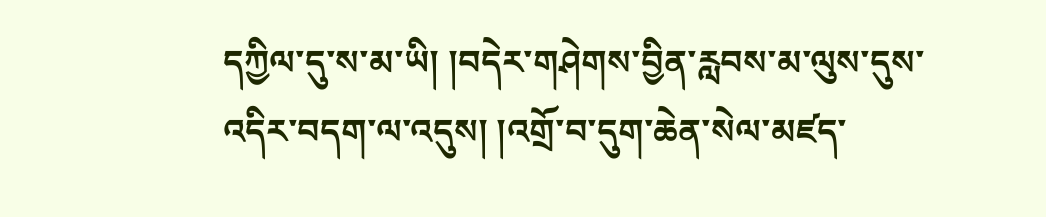དཀྱིལ་དུ་ས་མ་ཡི། །བདེར་གཤེགས་བྱིན་རླབས་མ་ལུས་དུས་འདིར་བདག་ལ་འདུས། །འགྲོ་བ་དུག་ཆེན་སེལ་མཛད་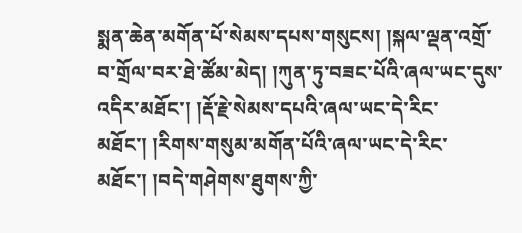སྨན་ཆེན་མགོན་པོ་སེམས་དཔས་གསུངས། །སྐལ་ལྡན་འགྲོ་བ་གྲོལ་བར་ཐེ་ཚོམ་མེད། །ཀུན་ཏུ་བཟང་པོའི་ཞལ་ཡང་དུས་འདིར་མཐོང་། །རྡོ་རྗེ་སེམས་དཔའི་ཞལ་ཡང་དེ་རིང་མཐོང་། །རིགས་གསུམ་མགོན་པོའི་ཞལ་ཡང་དེ་རིང་མཐོང་། །བདེ་གཤེགས་ཐུགས་ཀྱི་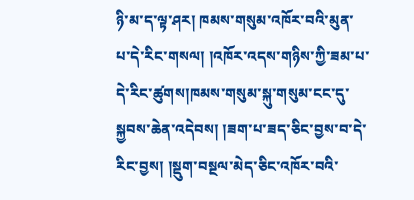ཉི་མ་ད་ལྟ་ཤར། ཁམས་གསུམ་འཁོར་བའི་མུན་པ་དེ་རིང་གསལ། །འཁོར་འདས་གཉིས་ཀྱི་ཟམ་པ་དེ་རིང་ཚུགས།ཁམས་གསུམ་སྐུ་གསུམ་ངང་དུ་སྐྱབས་ཆེན་འདེབས། །ཟག་པ་ཟད་ཅིང་བྱས་བ་དེ་རིང་བྱས། །སྡུག་བསྔལ་མེད་ཅིང་འཁོར་བའི་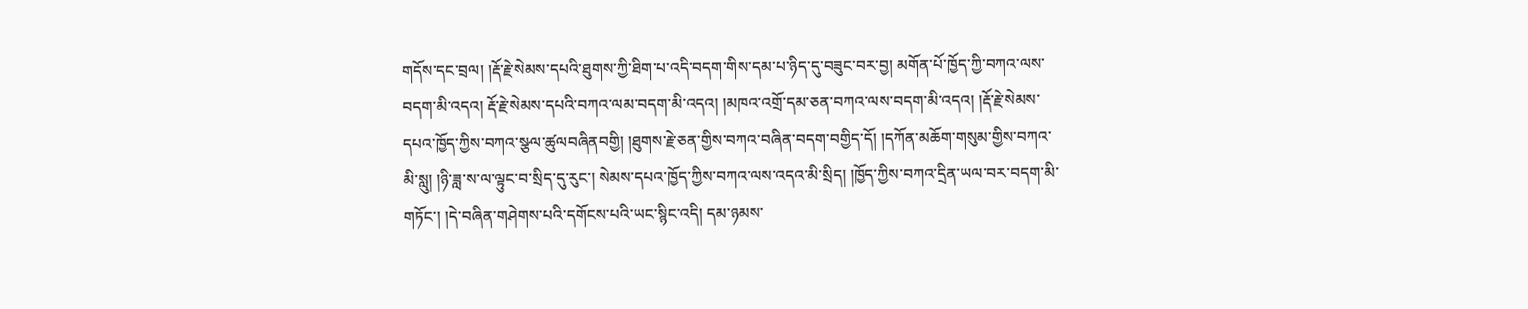གདོས་དང་བྲལ། །རྡོ་རྗེ་སེམས་དཔའི་ཐུགས་ཀྱི་ཐིག་པ་འདི་བདག་གིས་དམ་པ་ཉིད་དུ་བཟུང་བར་བྱ། མགོན་པོ་ཁྱོད་ཀྱི་བཀའ་ལས་བདག་མི་འདའ། རྡོ་རྗེ་སེམས་དཔའི་བཀའ་ལམ་བདག་མི་འདའ། །མཁའ་འགྲོ་དམ་ཅན་བཀའ་ལས་བདག་མི་འདའ། །རྡོ་རྗེ་སེམས་དཔའ་ཁྱོད་ཀྱིས་བཀའ་སྩལ་ཚུལབཞིནབགྱི། །ཐུགས་རྗེ་ཅན་གྱིས་བཀའ་བཞིན་བདག་བགྱིད་དོ། །དཀོན་མཆོག་གསུམ་གྱིས་བཀའ་མི་སླུ། །ཉི་ཟླ་ས་ལ་ལྟུང་བ་སྲིད་དུ་རུང་། སེམས་དཔའ་ཁྱོད་ཀྱིས་བཀའ་ལས་འདའ་མི་སྲིད། །ཁྱོད་ཀྱིས་བཀའ་དྲིན་ཡལ་བར་བདག་མི་གཏོང་། །དེ་བཞིན་གཤེགས་པའི་དགོངས་པའི་ཡང་སྙིང་འདི། དམ་ཉམས་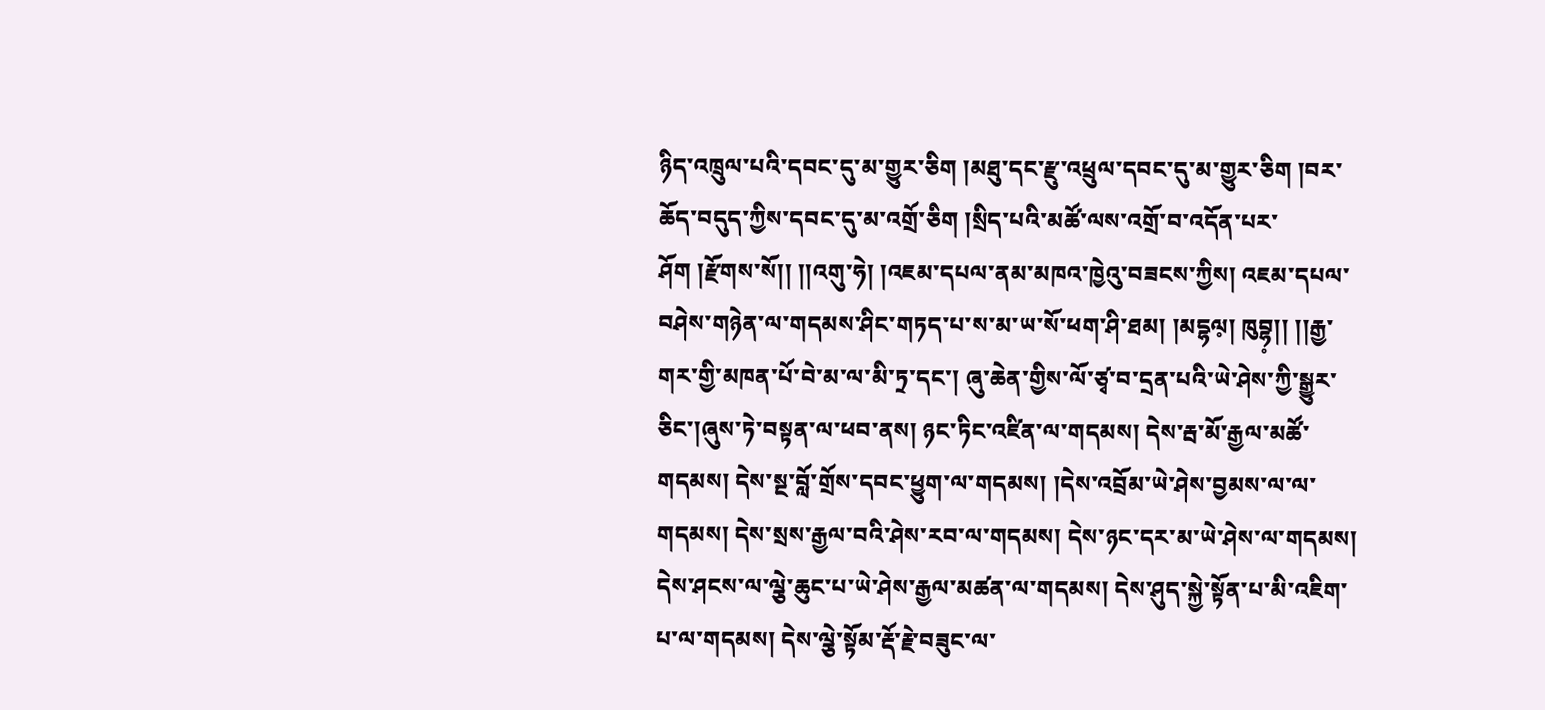ཉིད་འཁྲུལ་པའི་དབང་དུ་མ་གྱུར་ཅིག །མཐུ་དང་རྫུ་འཕྲུལ་དབང་དུ་མ་གྱུར་ཅིག །བར་ཆོད་བདུད་ཀྱིས་དབང་དུ་མ་འགྲོ་ཅིག །སྲིད་པའི་མཚོ་ལས་འགྲོ་བ་འདོན་པར་ཤོག །རྫོགས་སོ།། །།འགུ་ཧེ། །འཇམ་དཔལ་ནམ་མཁའ་ཁྱེའུ་བཟངས་ཀྱིས། འཇམ་དཔལ་བཤེས་གཉེན་ལ་གདམས་ཤིང་གཏད་པ་ས་མ་ཡ་སོ་ཕག་ཤི་ཐམ། །མདྷལ༷། ཁུབྷ༷།། །།རྒྱ་གར་གྱི་མཁན་པོ་བེ་མ་ལ་མི་ཏྲ་དང་། ཞུ་ཆེན་གྱིས་ལོ་ཙྭ་བ་དྲན་པའི་ཡེ་ཤེས་ཀྱི་སྒྱུར་ཅིང་།ཞུས་ཏེ་བསྟན་ལ་ཕབ་ནས། ཉང་ཏིང་འཛིན་ལ་གདམས། དེས་རྦ་མོ་རྒྱལ་མཚོ་གདམས། དེས་སྔ་བློ་གྲོས་དབང་ཕྱུག་ལ་གདམས། །དེས་འབྲོམ་ཡེ་ཤེས་བྱམས་ལ་ལ་གདམས། དེས་སྲས་རྒྱལ་བའི་ཤེས་རབ་ལ་གདམས། དེས་ཉང་དར་མ་ཡེ་ཤེས་ལ་གདམས། དེས་ཤངས་ལ་ལྕེ་ཆུང་པ་ཡེ་ཤེས་རྒྱལ་མཚན་ལ་གདམས། དེས་ཤུད་སྐྱེ་སྟོན་པ་མི་འཇིག་པ་ལ་གདམས། དེས་ལྕེ་སྟོམ་རྡོ་རྗེ་བཟུང་ལ་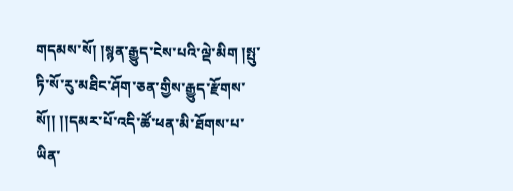གདམས་སོ། །སྙན་རྒྱུད་ངེས་པའི་ལྡེ་མིག །སྤུ་ཏི་སོ་རུ་མཐིང་ཤོག་ཅན་གྱིས་རྒྱུད་རྫོགས་སོ།། །།དམར་པོ་འདི་ཚོ་ཕན་མི་ཐོགས་པ་ཡིན་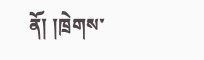ནོ། །ཁྲེགས་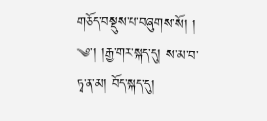གཅོད་བསྡུས་པ་བཞུགས་སོ། ། ༄་། །རྒྱ་གར་སྐད་དུ། ས་མ་བ་ཏྭ་ན་མ། བོད་སྐད་དུ།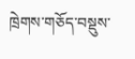ཁྲེགས་གཅོད་བསྡུས་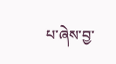པ་ཞེས་བྱ་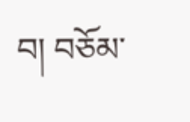བ། བཅོམ་